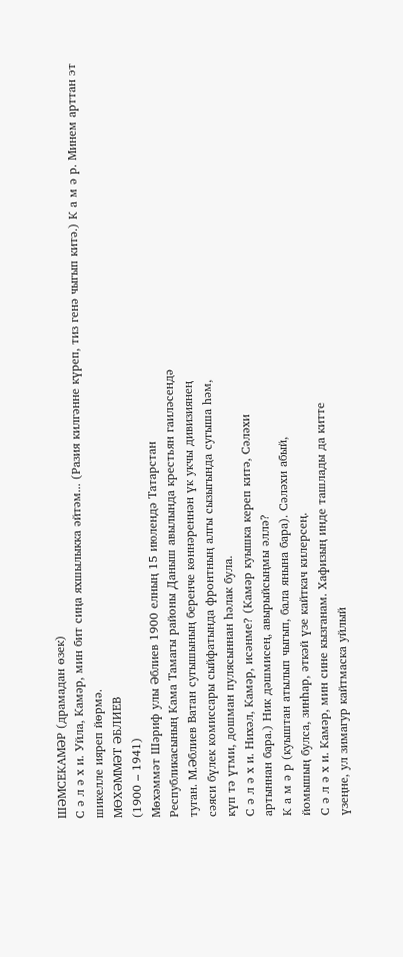ШӘМСЕКАМӘР (драмадан өзек)
С ә л ә х и. Уйла, Камәр, мин бит сиңа яхшылыкка әйтәм... (Разия килгәнне күреп, тиз генә чыгып китә.) К а м ә р. Минем арттан эт шикелле ияреп йөрмә.
МӨХӘММӘТ ӘБЛИЕВ
(1900 – 1941)
Мөхәммәт Шәриф улы Әблиев 1900 елның 15 июлендә Татарстан
Республикасының Кама Тамагы районы Даныш авылында крестьян гаиләсендә
туган. М.Әблиев Ватан сугышының беренче көннәреннән үк укчы дивизиянең
сәяси бүлек комиссары сыйфатында фронтның алгы сызыгында сугыша һәм,
күп тә үтми, дошман пулясыннан һәлак була.
С ә л ә х и. Нихәл, Камәр, исәнме? (Камәр куышка кереп китә, Сәләхи
артыннан бара.) Ник дәшмисең, авырыйсыңмы әллә?
К а м ә р (куыштан атылып чыгып, бала янына бара). Сәләхи абый,
йомышың булса, зинһар, әткәй үзе кайткач килерсең.
С ә л ә х и. Камәр, мин сине кызганам. Хафизың инде ташлады да китте
үзеңне, ул зимагур кайтмаска уйлый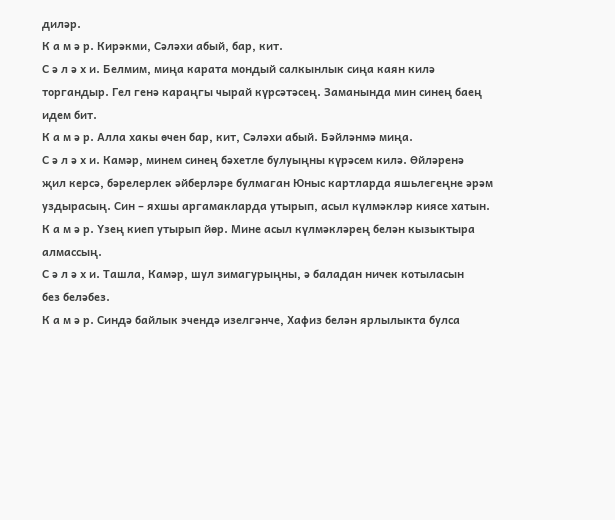диләр.
К а м ә р. Кирәкми, Сәләхи абый, бар, кит.
С ә л ә х и. Белмим, миңа карата мондый салкынлык сиңа каян килә
торгандыр. Гел генә караңгы чырай күрсәтәсең. Заманында мин синең баең
идем бит.
К а м ә р. Алла хакы өчен бар, кит, Сәләхи абый. Бәйләнмә миңа.
С ә л ә х и. Камәр, минем синең бәхетле булуыңны күрәсем килә. Өйләренә
җил керсә, бәрелерлек әйберләре булмаган Юныс картларда яшьлегеңне әрәм
уздырасың. Син – яхшы аргамакларда утырып, асыл күлмәкләр киясе хатын.
К а м ә р. Үзең киеп утырып йөр. Мине асыл күлмәкләрең белән кызыктыра
алмассың.
С ә л ә х и. Ташла, Камәр, шул зимагурыңны, ә баладан ничек котыласын
без беләбез.
К а м ә р. Синдә байлык эчендә изелгәнче, Хафиз белән ярлылыкта булса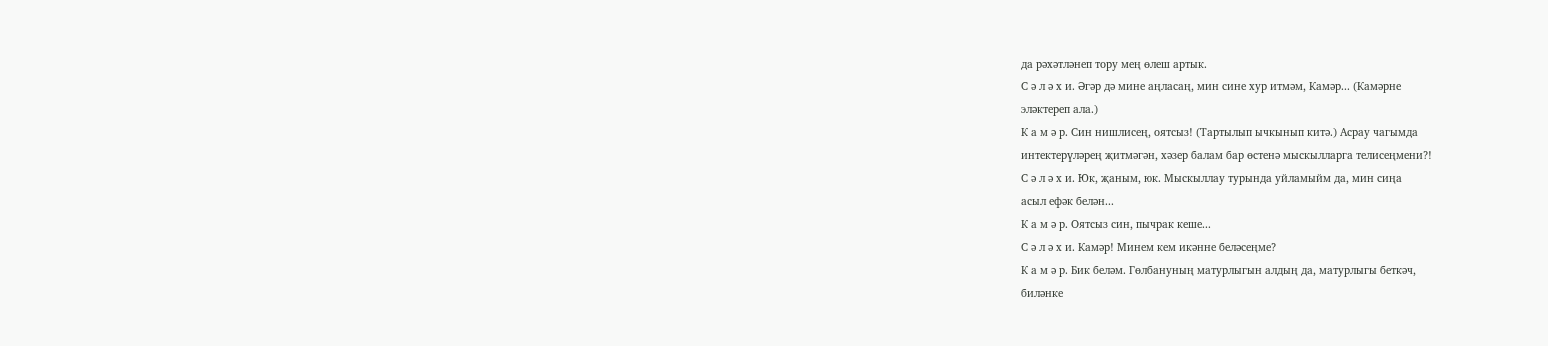да рәхәтләнеп тору мең өлеш артык.
С ә л ә х и. Әгәр дә мине аңласаң, мин сине хур итмәм, Камәр... (Камәрне
эләктереп ала.)
К а м ә р. Син нишлисең, оятсыз! (Тартылып ычкынып китә.) Асрау чагымда
интектерүләрең җитмәгән, хәзер балам бар өстенә мыскылларга телисеңмени?!
С ә л ә х и. Юк, җаным, юк. Мыскыллау турында уйламыйм да, мин сиңа
асыл ефәк белән...
К а м ә р. Оятсыз син, пычрак кеше...
С ә л ә х и. Камәр! Минем кем икәнне беләсеңме?
К а м ә р. Бик беләм. Гөлбануның матурлыгын алдың да, матурлыгы беткәч,
биләнке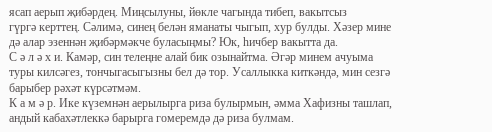ясап аерып җибәрдең. Миңсылуны, йөкле чагында тибеп, вакытсыз
гүргә керттең. Сәлимә, синең белән яманаты чыгып, хур булды. Хәзер мине
дә алар эзеннән җибәрмәкче буласыңмы? Юк, һичбер вакытта да.
С ә л ә х и. Камәр, син телеңне алай бик озынайтма. Әгәр минем ачуыма
туры килсәгез, тончыгасыгызны бел дә тор. Усаллыкка киткәндә, мин сезгә
барыбер рәхәт күрсәтмәм.
К а м ә р. Ике күземнән аерылырга риза булырмын, әмма Хафизны ташлап,
андый кабахәтлеккә барырга гомеремдә дә риза булмам.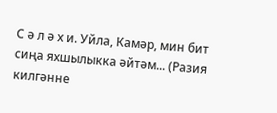С ә л ә х и. Уйла, Камәр, мин бит сиңа яхшылыкка әйтәм... (Разия килгәнне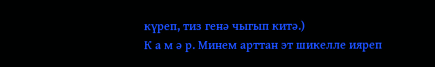күреп, тиз генә чыгып китә.)
К а м ә р. Минем арттан эт шикелле ияреп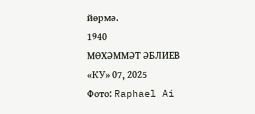йөрмә.
1940
МӨХӘММӘТ ӘБЛИЕВ
«КУ» 07, 2025
Фото: Raphael Ai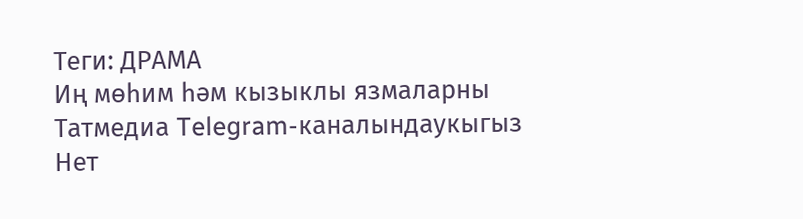Теги: ДРАМА
Иң мөһим һәм кызыклы язмаларны Татмедиа Telegram-каналындаукыгыз
Нет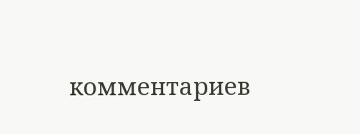комментариев